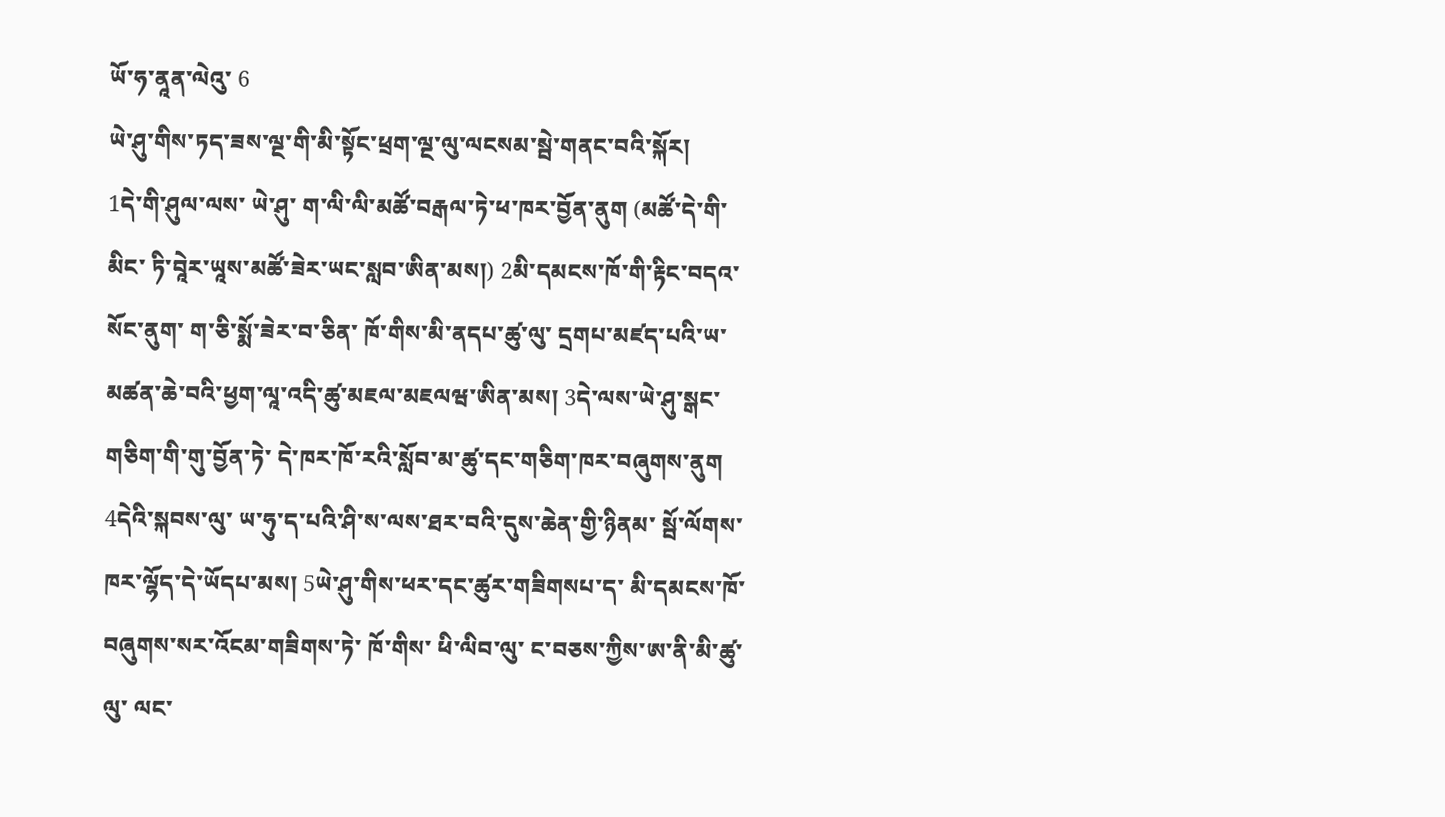ཡོ་ཧ་ནཱན་ལེའུ་ 6
ཡེ་ཤུ་གིས་ཏད་ཟས་ལྔ་གི་མི་སྟོང་ཕྲག་ལྔ་ལུ་ལངསམ་སྦེ་གནང་བའི་སྐོར།
1དེ་གི་ཤུལ་ལས་ ཡེ་ཤུ་ ག་ལི་ལི་མཚོ་བརྒལ་ཏེ་ཕ་ཁར་བྱོན་ནུག (མཚོ་དེ་གི་མིང་ ཏི་བཱེར་ཡཱས་མཚོ་ཟེར་ཡང་སླབ་ཨིན་མས།) 2མི་དམངས་ཁོ་གི་རྟིང་བདའ་སོང་ནུག་ ག་ཅི་སྨོ་ཟེར་བ་ཅིན་ ཁོ་གིས་མི་ནདཔ་ཚུ་ལུ་ དྲགཔ་མཛད་པའི་ཡ་མཚན་ཆེ་བའི་ཕྱག་ལཱ་འདི་ཚུ་མཇལ་མཇལཝ་ཨིན་མས། 3དེ་ལས་ཡེ་ཤུ་སྒང་གཅིག་གི་གུ་བྱོན་ཏེ་ དེ་ཁར་ཁོ་རའི་སློབ་མ་ཚུ་དང་གཅིག་ཁར་བཞུགས་ནུག 4དེའི་སྐབས་ལུ་ ཡ་ཧུ་ད་པའི་ཤི་ས་ལས་ཐར་བའི་དུས་ཆེན་གྱི་ཉིནམ་ སྦོ་ལོགས་ཁར་ལྷོད་དེ་ཡོདཔ་མས། 5ཡེ་ཤུ་གིས་ཕར་དང་ཚུར་གཟིགསཔ་ད་ མི་དམངས་ཁོ་བཞུགས་སར་འོངམ་གཟིགས་ཏེ་ ཁོ་གིས་ ཕི་ལིབ་ལུ་ ང་བཅས་ཀྱིས་ཨ་ནི་མི་ཚུ་ལུ་ ལང་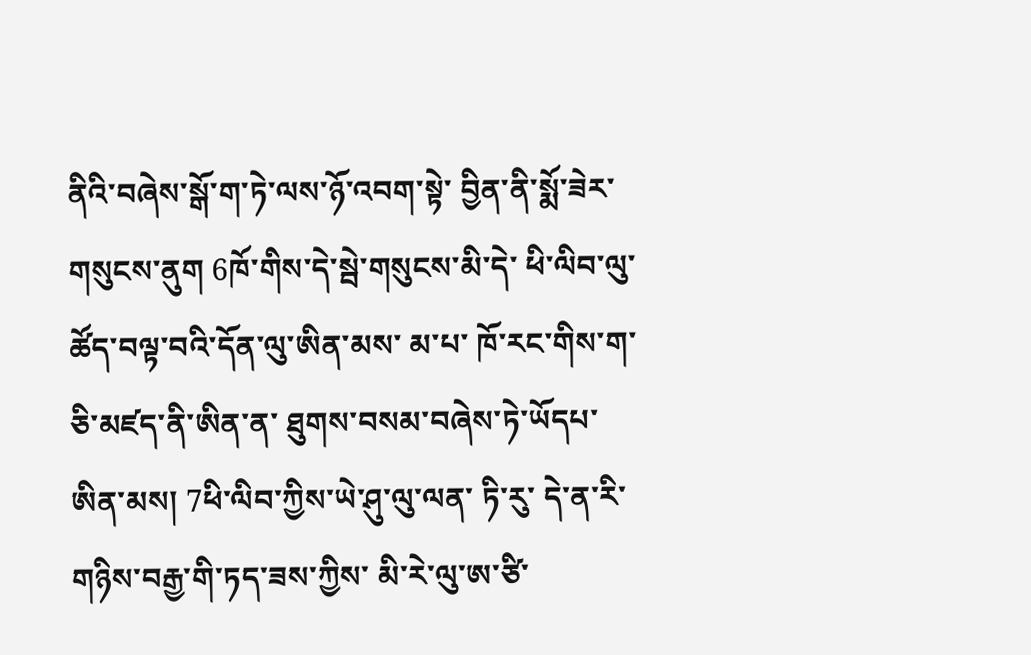ནིའི་བཞེས་སྒོ་ག་ཏེ་ལས་ཉོ་འབག་སྟེ་ བྱིན་ནི་སྨོ་ཟེར་གསུངས་ནུག 6ཁོ་གིས་དེ་སྦེ་གསུངས་མི་དེ་ ཕི་ལིབ་ལུ་ཚོད་བལྟ་བའི་དོན་ལུ་ཨིན་མས་ མ་པ་ ཁོ་རང་གིས་ག་ཅི་མཛད་ནི་ཨིན་ན་ ཐུགས་བསམ་བཞེས་ཏེ་ཡོདཔ་ཨིན་མས། 7ཕི་ལིབ་ཀྱིས་ཡེ་ཤུ་ལུ་ལན་ ཏི་རུ་ དེ་ན་རི་གཉིས་བརྒྱ་གི་ཏད་ཟས་ཀྱིས་ མི་རེ་ལུ་ཨ་ཙི་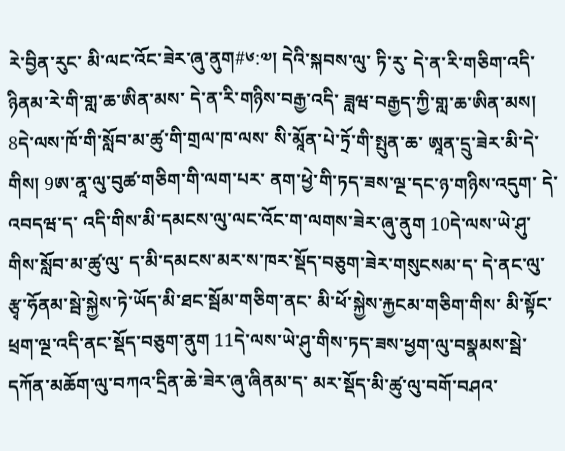རེ་བྱིན་རུང་ མི་ལང་འོང་ཟེར་ཞུ་ནུག#༦:༧། དེའི་སྐབས་ལུ་ ཏི་རུ་ དེ་ན་རི་གཅིག་འདི་ ཉིནམ་རེ་གི་གླ་ཆ་ཨིན་མས་ དེ་ན་རི་གཉིས་བརྒྱ་འདི་ ཟླཝ་བརྒྱད་ཀྱི་གླ་ཆ་ཨིན་མས། 8དེ་ལས་ཁོ་གི་སློབ་མ་ཚུ་གི་གྲལ་ཁ་ལས་ སི་མཱོན་པེ་ཏྲོ་གི་སྤུན་ཆ་ ཨཱན་དྲུ་ཟེར་མི་དེ་གིས། 9ཨ་ནཱ་ལུ་བུཚ་གཅིག་གི་ལག་པར་ ནག་ཕྱེ་གི་ཏད་ཟས་ལྔ་དང་ཉ་གཉིས་འདུག་ དེ་འབདཝ་ད་ འདི་གིས་མི་དམངས་ལུ་ལང་འོང་ག་ལགས་ཟེར་ཞུ་ནུག 10དེ་ལས་ཡེ་ཤུ་གིས་སློབ་མ་ཚུ་ལུ་ ད་མི་དམངས་མར་ས་ཁར་སྡོད་བཅུག་ཟེར་གསུངསམ་ད་ དེ་ནང་ལུ་རྩྭ་ཧོནམ་སྦེ་སྐྱེས་ཏེ་ཡོད་མི་ཐང་སྦོམ་གཅིག་ནང་ མི་ཕོ་སྐྱེས་རྐྱངམ་གཅིག་གིས་ མི་སྟོང་ཕྲག་ལྔ་འདི་ནང་སྡོད་བཅུག་ནུག 11དེ་ལས་ཡེ་ཤུ་གིས་ཏད་ཟས་ཕྱག་ལུ་བསྣམས་སྦེ་ དཀོན་མཆོག་ལུ་བཀའ་དྲིན་ཆེ་ཟེར་ཞུ་ཞིནམ་ད་ མར་སྡོད་མི་ཚུ་ལུ་བགོ་བཤའ་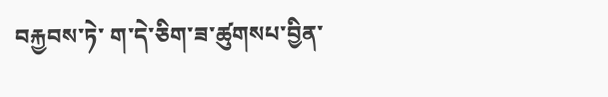བརྐྱབས་ཏེ་ ག་དེ་ཅིག་ཟ་ཚུགསཔ་བྱིན་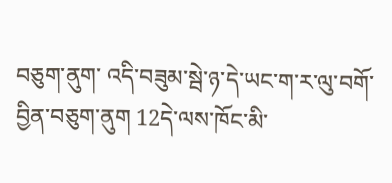བཅུག་ནུག་ འདི་བཟུམ་སྦེ་ཉ་དེ་ཡང་ག་ར་ལུ་བགོ་བྱིན་བཅུག་ནུག 12དེ་ལས་ཁོང་མི་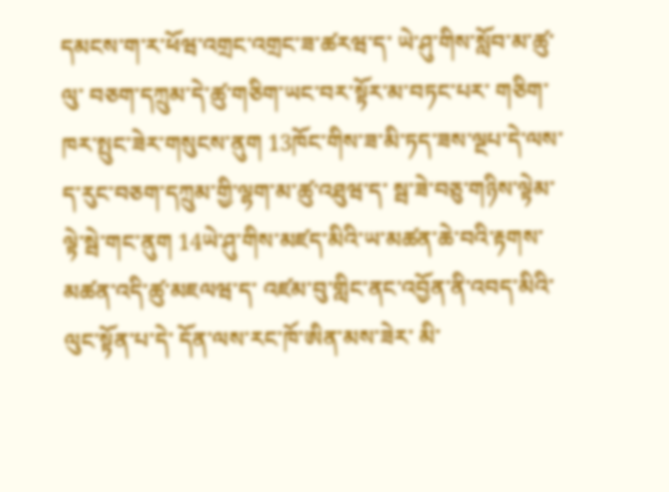དམངས་ག་ར་ཕོཝ་འགྲང་འགྲང་ཟ་ཚརཝ་ད་ ཡེ་ཤུ་གིས་སློབ་མ་ཚུ་ལུ་ བཅག་དཀྲུམ་དེ་ཚུ་གཅིག་ཡང་བར་སྟོར་མ་བཏང་པར་ གཅིག་ཁར་སྤུང་ཟེར་གསུངས་ནུག 13ཁོང་གིས་ཟ་མི་ཏད་ཟས་ལྔཔ་དེ་ལས་ ད་རུང་བཅག་དཀྲུམ་གྱི་ལྷག་མ་ཚུ་འཐུཝ་ད་ སྦ་ཟེ་བཅུ་གཉིས་ལྟེམ་ལྟེ་སྦེ་གང་ནུག 14ཡེ་ཤུ་གིས་མཛད་མིའི་ཡ་མཚན་ཆེ་བའི་རྟགས་མཚན་འདི་ཚུ་མཇལཝ་ད་ འཛམ་བུ་གླིང་ནང་འབྱོན་ནི་འབད་མིའི་ལུང་སྟོན་པ་དེ་ དོན་ལས་རང་ཁོ་ཨིན་མས་ཟེར་ མི་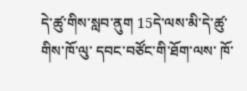དེ་ཚུ་གིས་སླབ་ནུག 15དེ་ལས་མི་དེ་ཚུ་གིས་ཁོ་ལུ་ དབང་བཙོང་གི་ཐོག་ལས་ ཁོ་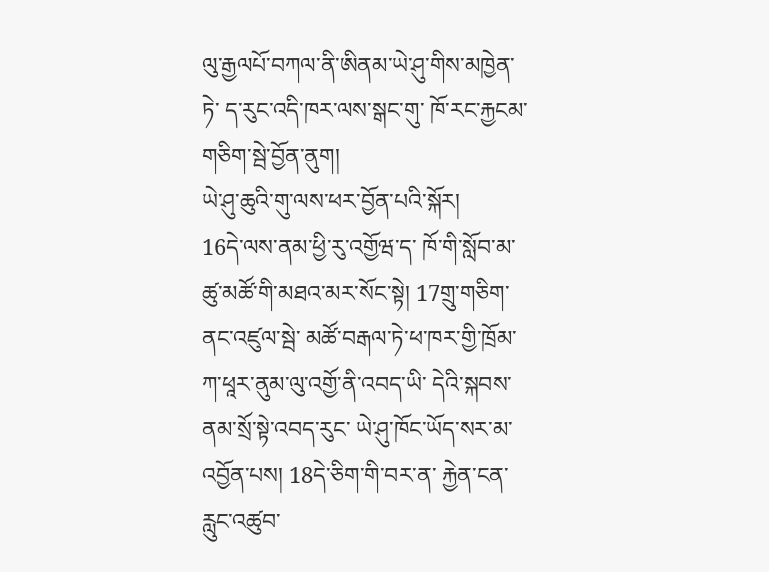ལུ་རྒྱལཔོ་བཀལ་ནི་ཨིནམ་ཡེ་ཤུ་གིས་མཁྱེན་ཏེ་ ད་རུང་འདི་ཁར་ལས་སྒང་གུ་ ཁོ་རང་རྐྱངམ་གཅིག་སྦེ་བྱོན་ནུག།
ཡེ་ཤུ་ཆུའི་གུ་ལས་ཕར་བྱོན་པའི་སྐོར།
16དེ་ལས་ནམ་ཕྱི་རུ་འགྱོཝ་ད་ ཁོ་གི་སློབ་མ་ཚུ་མཚོ་གི་མཐའ་མར་སོང་སྟེ། 17གྲུ་གཅིག་ནང་འཛུལ་སྦེ་ མཚོ་བརྒལ་ཏེ་ཕ་ཁར་གྱི་ཁྲོམ་ ཀ་ཕཱར་ནུམ་ལུ་འགྱོ་ནི་འབད་ཡི་ དེའི་སྐབས་ནམ་སྲོ་སྟེ་འབད་རུང་ ཡེ་ཤུ་ཁོང་ཡོད་སར་མ་འབྱོན་པས། 18དེ་ཅིག་གི་བར་ན་ རྐྱེན་ངན་རླུང་འཚུབ་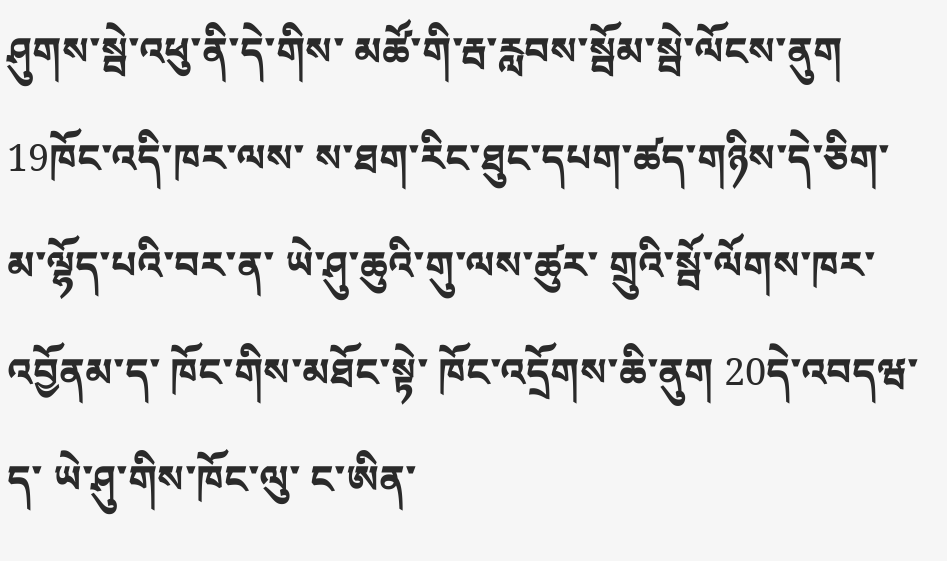ཤུགས་སྦེ་འཕུ་ནི་དེ་གིས་ མཚོ་གི་རྦ་རླབས་སྦོམ་སྦེ་ལོངས་ནུག 19ཁོང་འདི་ཁར་ལས་ ས་ཐག་རིང་ཐུང་དཔག་ཚད་གཉིས་དེ་ཅིག་མ་ལྷོད་པའི་བར་ན་ ཡེ་ཤུ་ཆུའི་གུ་ལས་ཚུར་ གྲུའི་སྦོ་ལོགས་ཁར་འབྱོནམ་ད་ ཁོང་གིས་མཐོང་སྟེ་ ཁོང་འདྲོགས་ཆི་ནུག 20དེ་འབདཝ་ད་ ཡེ་ཤུ་གིས་ཁོང་ལུ་ ང་ཨིན་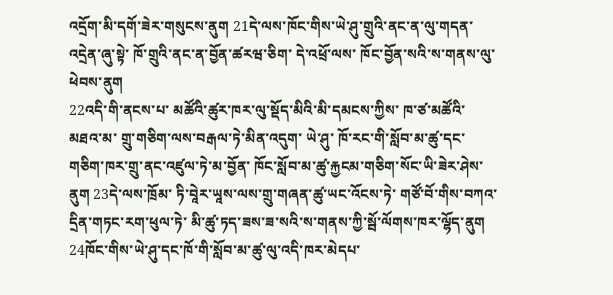འདྲོག་མི་དགོ་ཟེར་གསུངས་ནུག 21དེ་ལས་ཁོང་གིས་ཡེ་ཤུ་གྲུའི་ནང་ན་ལུ་གདན་འདྲེན་ཞུ་སྟེ་ ཁོ་གྲུའི་ནང་ན་བྱོན་ཚརཝ་ཅིག་ དེ་འཕྲོ་ལས་ ཁོང་བྱོན་སའི་ས་གནས་ལུ་ཕེབས་ནུག
22འདི་གི་ནངས་པ་ མཚོའི་ཚུར་ཁར་ལུ་སྡོད་མིའི་མི་དམངས་ཀྱིས་ ཁ་ཙ་མཚོའི་མཐའ་མ་ གྲུ་གཅིག་ལས་བརྒལ་ཏེ་མིན་འདུག་ ཡེ་ཤུ་ ཁོ་རང་གི་སློབ་མ་ཚུ་དང་གཅིག་ཁར་གྲུ་ནང་འཛུལ་ཏེ་མ་བྱོན་ ཁོང་སློབ་མ་ཚུ་རྐྱངམ་གཅིག་སོང་ཡི་ཟེར་ཤེས་ནུག 23དེ་ལས་ཁྲོམ་ ཏི་བཱེར་ཡཱས་ལས་གྲུ་གཞན་ཚུ་ཡང་འོངས་ཏེ་ གཙོ་བོ་གིས་བཀའ་དྲིན་གཏང་རག་ཕུལ་ཏེ་ མི་ཚུ་ཏད་ཟས་ཟ་སའི་ས་གནས་ཀྱི་སྦོ་ལོགས་ཁར་ལྷོད་ནུག 24ཁོང་གིས་ཡེ་ཤུ་དང་ཁོ་གི་སློབ་མ་ཚུ་ལུ་འདི་ཁར་མེདཔ་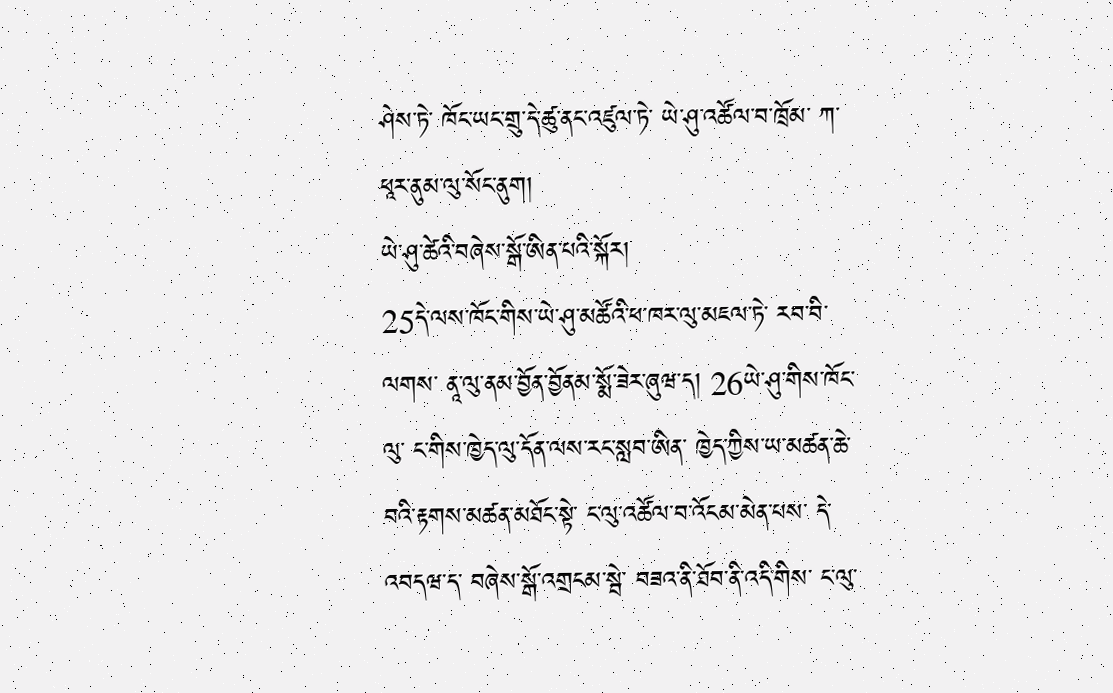ཤེས་ཏེ་ ཁོང་ཡང་གྲུ་དེ་ཚུ་ནང་འཛུལ་ཏེ་ ཡེ་ཤུ་འཚོལ་བ་ཁྲོམ་ ཀ་ཕཱར་ནུམ་ལུ་སོང་ནུག།
ཡེ་ཤུ་ཚེའི་བཞེས་སྒོ་ཨིན་པའི་སྐོར།
25དེ་ལས་ཁོང་གིས་ཡེ་ཤུ་མཚོའི་ཕ་ཁར་ལུ་མཇལ་ཏེ་ རབ་བི་ལགས་ ནཱ་ལུ་ནམ་བྱོན་བྱོནམ་སྨོ་ཟེར་ཞུཝ་ད། 26ཡེ་ཤུ་གིས་ཁོང་ལུ་ ང་གིས་ཁྱེད་ལུ་དོན་ལས་རང་སླབ་ཨིན་ ཁྱེད་ཀྱིས་ཡ་མཚན་ཆེ་བའི་རྟགས་མཚན་མཐོང་སྟེ་ ང་ལུ་འཚོལ་བ་འོངམ་མེན་པས་ དེ་འབདཝ་ད་ བཞེས་སྒོ་འགྲངམ་སྦེ་ བཟའ་ནི་ཐོབ་ནི་འདི་གིས་ ང་ལུ་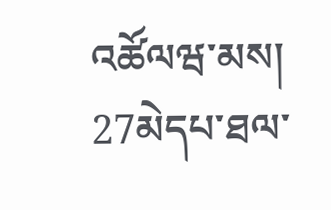འཚོལཝ་མས། 27མེདཔ་ཐལ་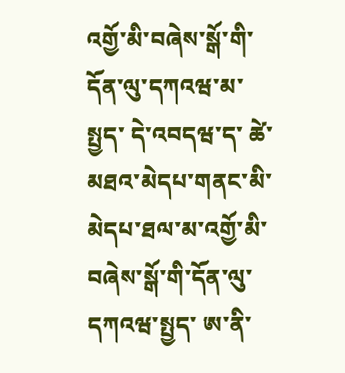འགྱོ་མི་བཞེས་སྒོ་གི་དོན་ལུ་དཀའཝ་མ་སྤྱད་ དེ་འབདཝ་ད་ ཚེ་མཐའ་མེདཔ་གནང་མི་ མེདཔ་ཐལ་མ་འགྱོ་མི་བཞེས་སྒོ་གི་དོན་ལུ་དཀའཝ་སྤྱད་ ཨ་ནི་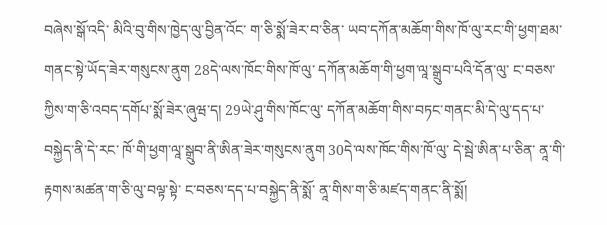བཞེས་སྒོ་འདི་ མིའི་བུ་གིས་ཁྱེད་ལུ་བྱིན་འོང་ ག་ཅི་སྨོ་ཟེར་བ་ཅིན་ ཡབ་དཀོན་མཆོག་གིས་ཁོ་ལུ་རང་གི་ཕྱག་ཐམ་གནང་སྟེ་ཡོད་ཟེར་གསུངས་ནུག 28དེ་ལས་ཁོང་གིས་ཁོ་ལུ་ དཀོན་མཆོག་གི་ཕྱག་ལཱ་སྒྲུབ་པའི་དོན་ལུ་ ང་བཅས་ཀྱིས་ག་ཅི་འབད་དགོཔ་སྨོ་ཟེར་ཞུཝ་ད། 29ཡེ་ཤུ་གིས་ཁོང་ལུ་ དཀོན་མཆོག་གིས་བཏང་གནང་མི་དེ་ལུ་དད་པ་བསྐྱེད་ནི་དེ་རང་ ཁོ་གི་ཕྱག་ལཱ་སྒྲུབ་ནི་ཨིན་ཟེར་གསུངས་ནུག 30དེ་ལས་ཁོང་གིས་ཁོ་ལུ་ དེ་སྦེ་ཨིན་པ་ཅིན་ ནཱ་གི་རྟགས་མཚན་ག་ཅི་ལུ་བལྟ་སྟེ་ ང་བཅས་དད་པ་བསྐྱེད་ནི་སྨོ་ ནཱ་གིས་ག་ཅི་མཛད་གནང་ནི་སྨོ།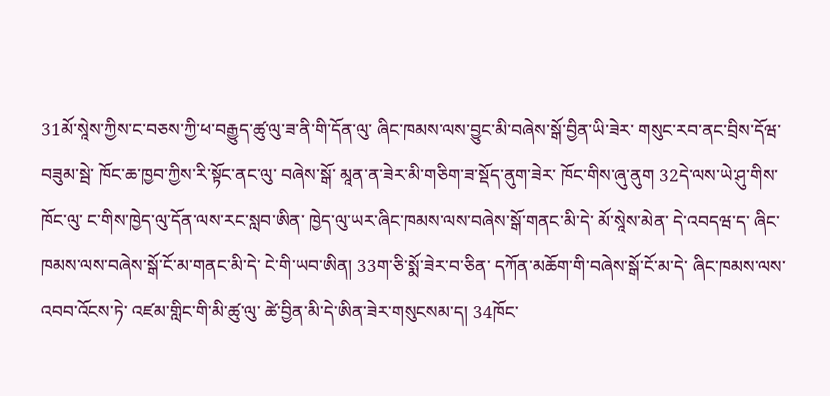31མོ་སཱེས་ཀྱིས་ང་བཅས་ཀྱི་ཕ་བརྒྱུད་ཚུ་ལུ་ཟ་ནི་གི་དོན་ལུ་ ཞིང་ཁམས་ལས་བྱུང་མི་བཞེས་སྒོ་བྱིན་ཡི་ཟེར་ གསུང་རབ་ནང་བྲིས་དོཝ་བཟུམ་སྦེ་ ཁོང་ཆ་ཁྱབ་ཀྱིས་རི་སྟོང་ནང་ལུ་ བཞེས་སྒོ་ མཱན་ན་ཟེར་མི་གཅིག་ཟ་སྡོད་ནུག་ཟེར་ ཁོང་གིས་ཞུ་ནུག 32དེ་ལས་ཡེ་ཤུ་གིས་ཁོང་ལུ་ ང་གིས་ཁྱེད་ལུ་དོན་ལས་རང་སླབ་ཨིན་ ཁྱེད་ལུ་ཡར་ཞིང་ཁམས་ལས་བཞེས་སྒོ་གནང་མི་དེ་ མོ་སཱེས་མེན་ དེ་འབདཝ་ད་ ཞིང་ཁམས་ལས་བཞེས་སྒོ་ངོ་མ་གནང་མི་དེ་ ངེ་གི་ཡབ་ཨིན། 33ག་ཅི་སྨོ་ཟེར་བ་ཅིན་ དཀོན་མཆོག་གི་བཞེས་སྒོ་ངོ་མ་དེ་ ཞིང་ཁམས་ལས་འབབ་འོངས་ཏེ་ འཛམ་གླིང་གི་མི་ཚུ་ལུ་ ཚེ་བྱིན་མི་དེ་ཨིན་ཟེར་གསུངསམ་ད། 34ཁོང་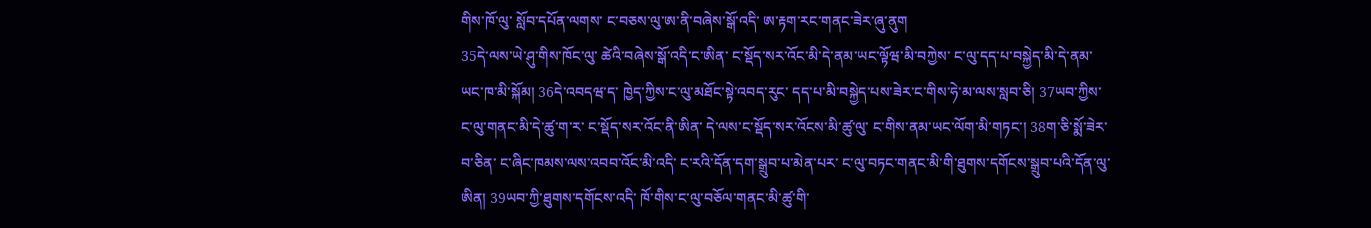གིས་ཁོ་ལུ་ སློབ་དཔོན་ལགས་ ང་བཅས་ལུ་ཨ་ནི་བཞེས་སྒོ་འདི་ ཨ་རྟག་རང་གནང་ཟེར་ཞུ་ནུག
35དེ་ལས་ཡེ་ཤུ་གིས་ཁོང་ལུ་ ཚེའི་བཞེས་སྒོ་འདི་ང་ཨིན་ ང་སྡོད་སར་འོང་མི་དེ་ནམ་ཡང་ལྟོཝ་མི་བཀྱེས་ ང་ལུ་དད་པ་བསྐྱེད་མི་དེ་ནམ་ཡང་ཁ་མི་སྐོམ། 36དེ་འབདཝ་ད་ ཁྱེད་ཀྱིས་ང་ལུ་མཐོང་སྟེ་འབད་རུང་ དད་པ་མི་བསྐྱེད་པས་ཟེར་ང་གིས་ཧེ་མ་ལས་སླབ་ཅི། 37ཡབ་ཀྱིས་ང་ལུ་གནང་མི་དེ་ཚུ་ག་ར་ ང་སྡོད་སར་འོང་ནི་ཨིན་ དེ་ལས་ང་སྡོད་སར་འོངས་མི་ཚུ་ལུ་ ང་གིས་ནམ་ཡང་ལོག་མི་གཏང་། 38ག་ཅི་སྨོ་ཟེར་བ་ཅིན་ ང་ཞིང་ཁམས་ལས་འབབ་འོང་མི་འདི་ ང་རའི་དོན་དག་སྒྲུབ་པ་མེན་པར་ ང་ལུ་བཏང་གནང་མི་གི་ཐུགས་དགོངས་སྒྲུབ་པའི་དོན་ལུ་ཨིན། 39ཡབ་ཀྱི་ཐུགས་དགོངས་འདི་ ཁོ་གིས་ང་ལུ་བཅོལ་གནང་མི་ཚུ་གི་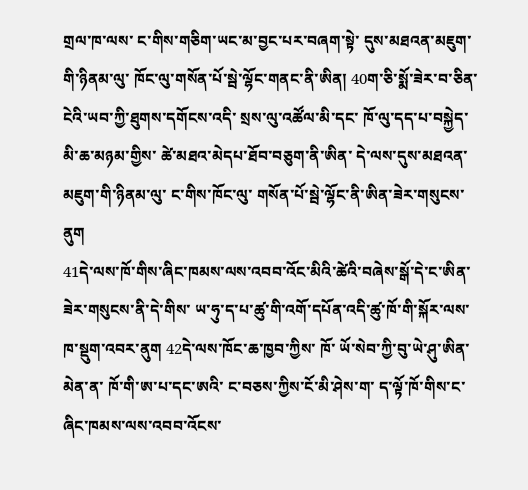གྲལ་ཁ་ལས་ ང་གིས་གཅིག་ཡང་མ་བྱང་པར་བཞག་སྟེ་ དུས་མཐའན་མཇུག་གི་ཉིནམ་ལུ་ ཁོང་ལུ་གསོན་པོ་སྦེ་ལྷོང་གནང་ནི་ཨིན། 40ག་ཅི་སྨོ་ཟེར་བ་ཅིན་ ངེའི་ཡབ་ཀྱི་ཐུགས་དགོངས་འདི་ སྲས་ལུ་འཚོལ་མི་དང་ ཁོ་ལུ་དད་པ་བསྐྱེད་མི་ཆ་མཉམ་གྱིས་ ཚེ་མཐའ་མེདཔ་ཐོབ་བཅུག་ནི་ཨིན་ དེ་ལས་དུས་མཐའན་མཇུག་གི་ཉིནམ་ལུ་ ང་གིས་ཁོང་ལུ་ གསོན་པོ་སྦེ་ལྷོང་ནི་ཨིན་ཟེར་གསུངས་ནུག
41དེ་ལས་ཁོ་གིས་ཞིང་ཁམས་ལས་འབབ་འོང་མིའི་ཚེའི་བཞེས་སྒོ་དེ་ང་ཨིན་ ཟེར་གསུངས་ནི་དེ་གིས་ ཡ་ཧུ་ད་པ་ཚུ་གི་འགོ་དཔོན་འདི་ཚུ་ཁོ་གི་སྐོར་ལས་ཁ་སྡུག་འབར་ནུག 42དེ་ལས་ཁོང་ཆ་ཁྱབ་ཀྱིས་ ཁོ་ ཡོ་སེབ་ཀྱི་བུ་ཡེ་ཤུ་ཨིན་མེན་ན་ ཁོ་གི་ཨ་པ་དང་ཨའི་ ང་བཅས་ཀྱིས་ངོ་མི་ཤེས་ག་ ད་ལྟོ་ཁོ་གིས་ང་ཞིང་ཁམས་ལས་འབབ་འོངས་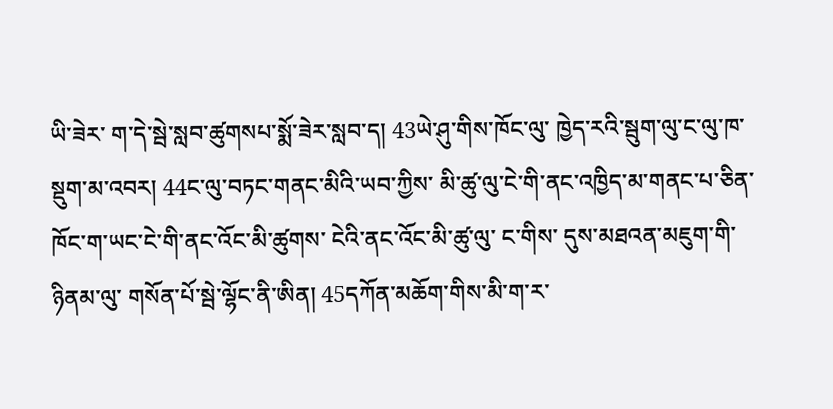ཡི་ཟེར་ ག་དེ་སྦེ་སླབ་ཚུགསཔ་སྨོ་ཟེར་སླབ་ད། 43ཡེ་ཤུ་གིས་ཁོང་ལུ་ ཁྱེད་རའི་སྦུག་ལུ་ང་ལུ་ཁ་སྡུག་མ་འབར། 44ང་ལུ་བཏང་གནང་མིའི་ཡབ་ཀྱིས་ མི་ཚུ་ལུ་ངེ་གི་ནང་འཁྱིད་མ་གནང་པ་ཅིན་ ཁོང་ག་ཡང་ངེ་གི་ནང་འོང་མི་ཚུགས་ ངེའི་ནང་འོང་མི་ཚུ་ལུ་ ང་གིས་ དུས་མཐའན་མཇུག་གི་ཉིནམ་ལུ་ གསོན་པོ་སྦེ་ལྷོང་ནི་ཨིན། 45དཀོན་མཆོག་གིས་མི་ག་ར་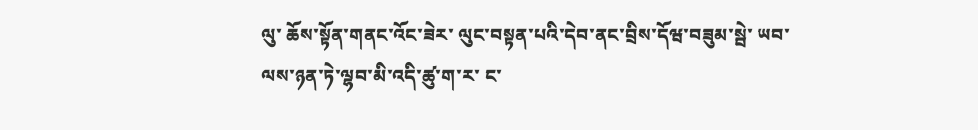ལུ་ ཆོས་སྟོན་གནང་འོང་ཟེར་ ལུང་བསྟན་པའི་དེབ་ནང་བྲིས་དོཝ་བཟུམ་སྦེ་ ཡབ་ལས་ཉན་ཏེ་ལྷབ་མི་འདི་ཚུ་ག་ར་ ང་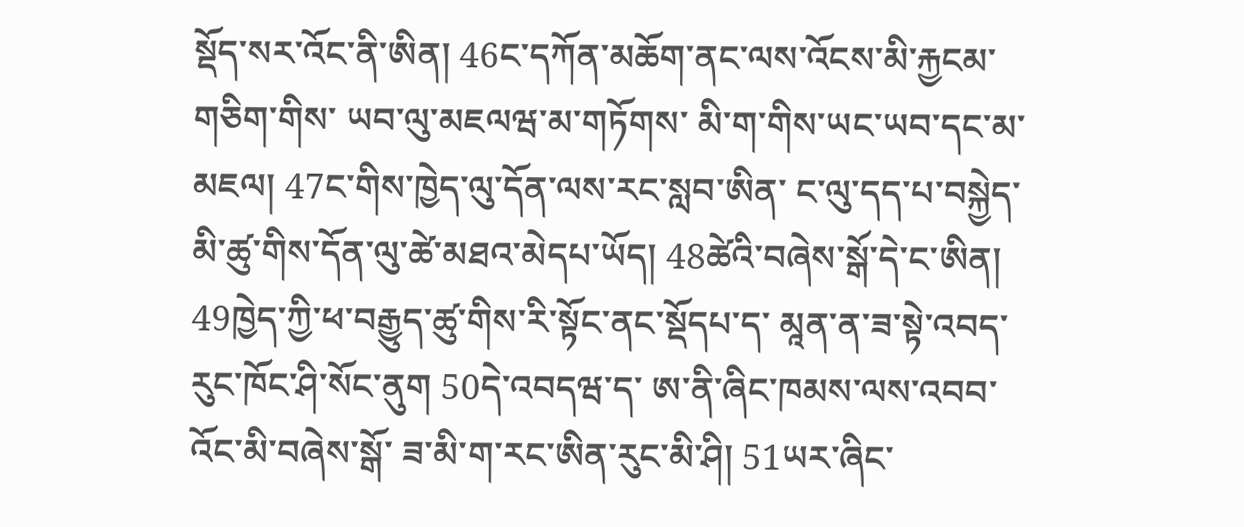སྡོད་སར་འོང་ནི་ཨིན། 46ང་དཀོན་མཆོག་ནང་ལས་འོངས་མི་རྐྱངམ་གཅིག་གིས་ ཡབ་ལུ་མཇལཝ་མ་གཏོགས་ མི་ག་གིས་ཡང་ཡབ་དང་མ་མཇལ། 47ང་གིས་ཁྱེད་ལུ་དོན་ལས་རང་སླབ་ཨིན་ ང་ལུ་དད་པ་བསྐྱེད་མི་ཚུ་གིས་དོན་ལུ་ཚེ་མཐའ་མེདཔ་ཡོད། 48ཚེའི་བཞེས་སྒོ་དེ་ང་ཨིན། 49ཁྱེད་ཀྱི་ཕ་བརྒྱུད་ཚུ་གིས་རི་སྟོང་ནང་སྡོདཔ་ད་ མཱན་ན་ཟ་སྟེ་འབད་རུང་ཁོང་ཤི་སོང་ནུག 50དེ་འབདཝ་ད་ ཨ་ནི་ཞིང་ཁམས་ལས་འབབ་འོང་མི་བཞེས་སྒོ་ ཟ་མི་ག་རང་ཨིན་རུང་མི་ཤི། 51ཡར་ཞིང་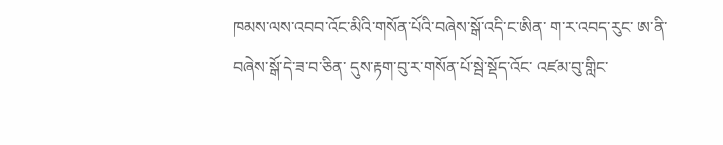ཁམས་ལས་འབབ་འོང་མིའི་གསོན་པོའི་བཞེས་སྒོ་འདི་ང་ཨིན་ ག་ར་འབད་རུང་ ཨ་ནི་བཞེས་སྒོ་དེ་ཟ་བ་ཅིན་ དུས་རྟག་བུ་ར་གསོན་པོ་སྦེ་སྡོད་འོང་ འཛམ་བུ་གླིང་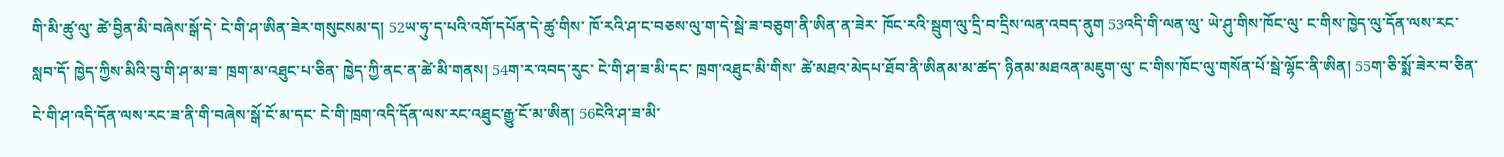གི་མི་ཚུ་ལུ་ ཚེ་བྱིན་མི་བཞེས་སྒོ་དེ་ ངེ་གི་ཤ་ཨིན་ཟེར་གསུངསམ་ད། 52ཡ་ཧུ་ད་པའི་འགོ་དཔོན་དེ་ཚུ་གིས་ ཁོ་རའི་ཤ་ང་བཅས་ལུ་ག་དེ་སྦེ་ཟ་བཅུག་ནི་ཨིན་ན་ཟེར་ ཁོང་རའི་སྦུག་ལུ་དྲི་བ་དྲིས་ལན་འབད་ནུག 53འདི་གི་ལན་ལུ་ ཡེ་ཤུ་གིས་ཁོང་ལུ་ ང་གིས་ཁྱེད་ལུ་དོན་ལས་རང་སླབ་དོ་ ཁྱེད་ཀྱིས་མིའི་བུ་གི་ཤ་མ་ཟ་ ཁྲག་མ་འཐུང་པ་ཅིན་ ཁྱེད་ཀྱི་ནང་ན་ཚེ་མི་གནས། 54ག་ར་འབད་རུང་ ངེ་གི་ཤ་ཟ་མི་དང་ ཁྲག་འཐུང་མི་གིས་ ཚེ་མཐའ་མེདཔ་ཐོབ་ནི་ཨིནམ་མ་ཚད་ ཉིནམ་མཐའན་མཇུག་ལུ་ ང་གིས་ཁོང་ལུ་གསོན་པོ་སྦེ་ལྷོང་ནི་ཨིན། 55ག་ཅི་སྨོ་ཟེར་བ་ཅིན་ ངེ་གི་ཤ་འདི་དོན་ལས་རང་ཟ་ནི་གི་བཞེས་སྒོ་ངོ་མ་དང་ ངེ་གི་ཁྲག་འདི་དོན་ལས་རང་འཐུང་རྒྱུ་ངོ་མ་ཨིན། 56ངེའི་ཤ་ཟ་མི་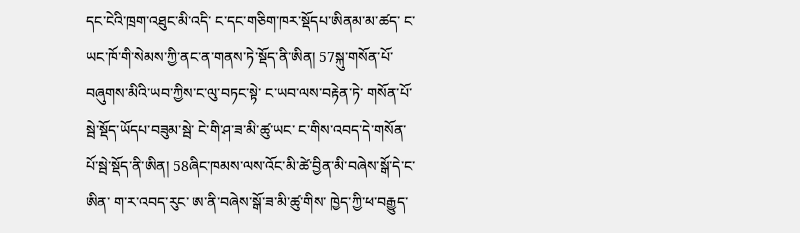དང་ངེའི་ཁྲག་འཐུང་མི་འདི་ ང་དང་གཅིག་ཁར་སྡོདཔ་ཨིནམ་མ་ཚད་ ང་ཡང་ཁོ་གི་སེམས་ཀྱི་ནང་ན་གནས་ཏེ་སྡོད་ནི་ཨིན། 57སྐུ་གསོན་པོ་བཞུགས་མིའི་ཡབ་ཀྱིས་ང་ལུ་བཏང་སྟེ་ ང་ཡབ་ལས་བརྟེན་ཏེ་ གསོན་པོ་སྦེ་སྡོད་ཡོདཔ་བཟུམ་སྦེ་ ངེ་གི་ཤ་ཟ་མི་ཚུ་ཡང་ ང་གིས་འབད་དེ་གསོན་པོ་སྦེ་སྡོད་ནི་ཨིན། 58ཞིང་ཁམས་ལས་འོང་མི་ཚེ་བྱིན་མི་བཞེས་སྒོ་དེ་ང་ཨིན་ ག་ར་འབད་རུང་ ཨ་ནི་བཞེས་སྒོ་ཟ་མི་ཚུ་གིས་ ཁྱེད་ཀྱི་ཕ་བརྒྱུད་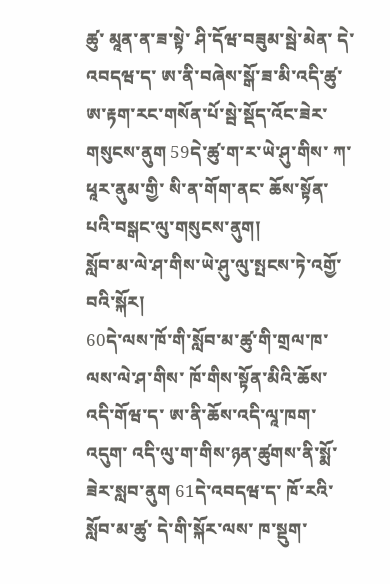ཚུ་ མཱན་ན་ཟ་སྟེ་ ཤི་དོཝ་བཟུམ་སྦེ་མེན་ དེ་འབདཝ་ད་ ཨ་ནི་བཞེས་སྒོ་ཟ་མི་འདི་ཚུ་ ཨ་རྟག་རང་གསོན་པོ་སྦེ་སྡོད་འོང་ཟེར་གསུངས་ནུག 59དེ་ཚུ་ག་ར་ཡེ་ཤུ་གིས་ ཀ་ཕཱར་ནུམ་གྱི་ སི་ན་གོག་ནང་ ཆོས་སྟོན་པའི་བསྒང་ལུ་གསུངས་ནུག།
སློབ་མ་ལེ་ཤ་གིས་ཡེ་ཤུ་ལུ་སྤངས་ཏེ་འགྱོ་བའི་སྐོར།
60དེ་ལས་ཁོ་གི་སློབ་མ་ཚུ་གི་གྲལ་ཁ་ལས་ལེ་ཤ་གིས་ ཁོ་གིས་སྟོན་མིའི་ཆོས་འདི་གོཝ་ད་ ཨ་ནི་ཆོས་འདི་ལཱ་ཁག་འདུག་ འདི་ལུ་ག་གིས་ཉན་ཚུགས་ནི་སྨོ་ཟེར་སླབ་ནུག 61དེ་འབདཝ་ད་ ཁོ་རའི་སློབ་མ་ཚུ་ དེ་གི་སྐོར་ལས་ ཁ་སྡུག་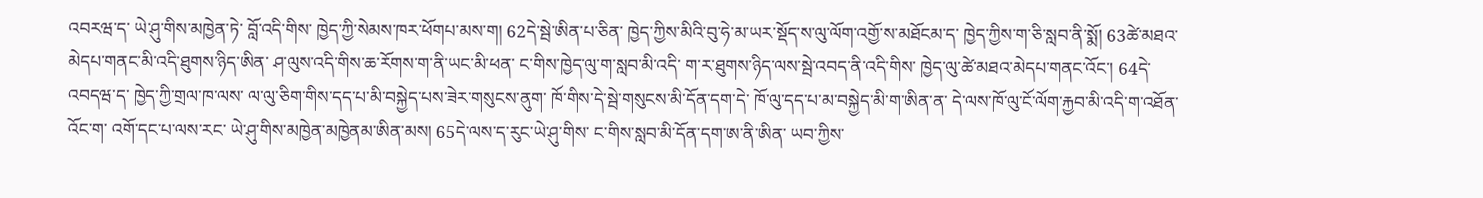འབརཝ་ད་ ཡེ་ཤུ་གིས་མཁྱེན་ཏེ་ བློ་འདི་གིས་ ཁྱེད་ཀྱི་སེམས་ཁར་ཕོགཔ་མས་ག། 62དེ་སྦེ་ཨིན་པ་ཅིན་ ཁྱེད་ཀྱིས་མིའི་བུ་ཧེ་མ་ཡར་སྡོད་ས་ལུ་ལོག་འགྱོ་ས་མཐོངམ་ད་ ཁྱེད་ཀྱིས་ག་ཅི་སླབ་ནི་སྨོ། 63ཚེ་མཐའ་མེདཔ་གནང་མི་འདི་ཐུགས་ཉིད་ཨིན་ ཤ་ལུས་འདི་གིས་ཆ་རོགས་ག་ནི་ཡང་མི་ཕན་ ང་གིས་ཁྱེད་ལུ་ག་སླབ་མི་འདི་ ག་ར་ཐུགས་ཉིད་ལས་སྦེ་འབད་ནི་འདི་གིས་ ཁྱེད་ལུ་ཚེ་མཐའ་མེདཔ་གནང་འོང་། 64དེ་འབདཝ་ད་ ཁྱེད་ཀྱི་གྲལ་ཁ་ལས་ ལ་ལུ་ཅིག་གིས་དད་པ་མི་བསྐྱེད་པས་ཟེར་གསུངས་ནུག་ ཁོ་གིས་དེ་སྦེ་གསུངས་མི་དོན་དག་དེ་ ཁོ་ལུ་དད་པ་མ་བསྐྱེད་མི་ག་ཨིན་ན་ དེ་ལས་ཁོ་ལུ་ངོ་ལོག་རྐྱབ་མི་འདི་ག་འཐོན་འོང་ག་ འགོ་དང་པ་ལས་རང་ ཡེ་ཤུ་གིས་མཁྱེན་མཁྱེནམ་ཨིན་མས། 65དེ་ལས་ད་རུང་ཡེ་ཤུ་གིས་ ང་གིས་སླབ་མི་དོན་དག་ཨ་ནི་ཨིན་ ཡབ་ཀྱིས་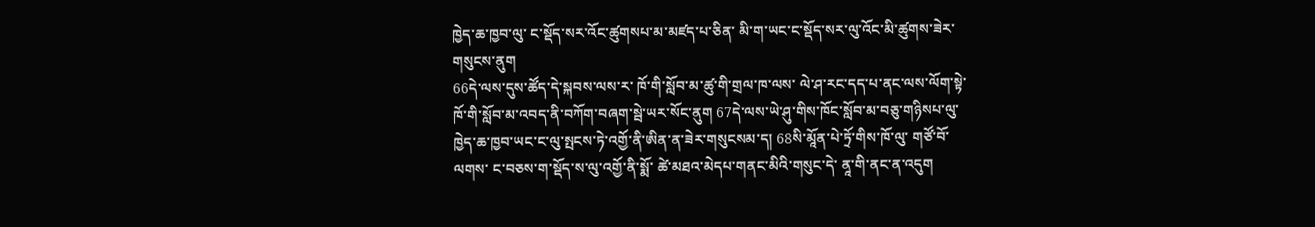ཁྱེད་ཆ་ཁྱབ་ལུ་ ང་སྡོད་སར་འོང་ཚུགསཔ་མ་མཛད་པ་ཅིན་ མི་ག་ཡང་ང་སྡོད་སར་ལུ་འོང་མི་ཚུགས་ཟེར་གསུངས་ནུག
66དེ་ལས་དུས་ཚོད་དེ་སྐབས་ལས་ར་ ཁོ་གི་སློབ་མ་ཚུ་གི་གྲལ་ཁ་ལས་ ལེ་ཤ་རང་དད་པ་ནང་ལས་ལོག་སྟེ་ ཁོ་གི་སློབ་མ་འབད་ནི་བཀོག་བཞག་སྦེ་ཡར་སོང་ནུག 67དེ་ལས་ཡེ་ཤུ་གིས་ཁོང་སློབ་མ་བཅུ་གཉིསཔ་ལུ་ ཁྱེད་ཆ་ཁྱབ་ཡང་ང་ལུ་སྤངས་ཏེ་འགྱོ་ནི་ཨིན་ན་ཟེར་གསུངསམ་ད། 68སི་མཱོན་པེ་ཏྲོ་གིས་ཁོ་ལུ་ གཙོ་བོ་ལགས་ ང་བཅས་ག་སྡོད་ས་ལུ་འགྱོ་ནི་སྨོ་ ཚེ་མཐའ་མེདཔ་གནང་མིའི་གསུང་དེ་ ནཱ་གི་ནང་ན་འདུག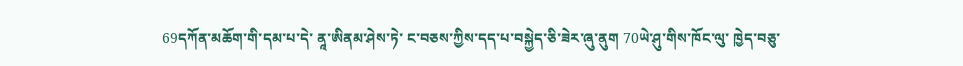69དཀོན་མཆོག་གི་དམ་པ་དེ་ ནཱ་ཨིནམ་ཤེས་ཏེ་ ང་བཅས་ཀྱིས་དད་པ་བསྐྱེད་ཅི་ཟེར་ཞུ་ནུག 70ཡེ་ཤུ་གིས་ཁོང་ལུ་ ཁྱེད་བཅུ་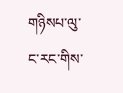གཉིསཔ་ལུ་ ང་རང་གིས་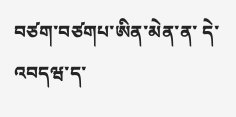བཙག་བཙགཔ་ཨིན་མེན་ན་ དེ་འབདཝ་ད་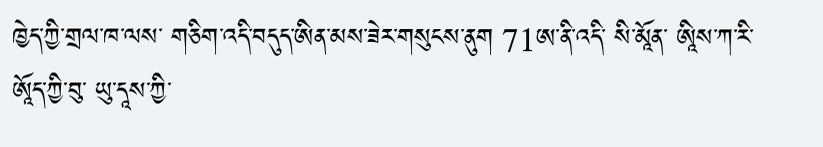ཁྱེད་ཀྱི་གྲལ་ཁ་ལས་ གཅིག་འདི་བདུད་ཨིན་མས་ཟེར་གསུངས་ནུག 71ཨ་ནི་འདི་ སི་མཱོན་ ཨཱིས་ཀ་རི་ཨཱོད་ཀྱི་བུ་ ཡུ་དཱས་ཀྱི་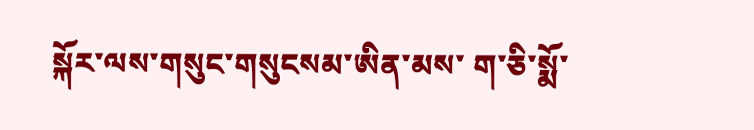སྐོར་ལས་གསུང་གསུངསམ་ཨིན་མས་ ག་ཅི་སྨོ་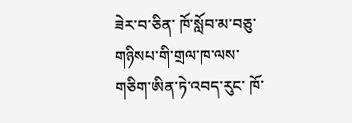ཟེར་བ་ཅིན་ ཁོ་སློབ་མ་བཅུ་གཉིསཔ་གི་གྲལ་ཁ་ལས་གཅིག་ཨིན་ཏེ་འབད་རུང་ ཁོ་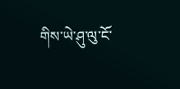གིས་ཡེ་ཤུ་ལུ་ངོ་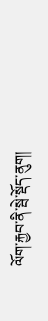ལོག་རྐྱབ་ནི་སྦེ་སྡོད་ནུག།